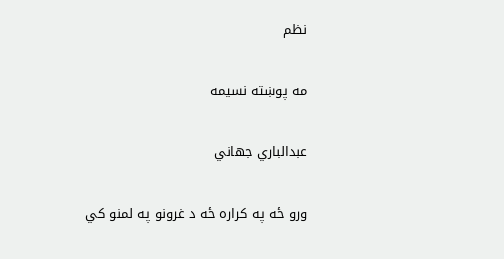نظم

مه پوښته نسيمه

عبدالباري جهاني

ورو ځه په کراره ځه د غرونو په لمنو کي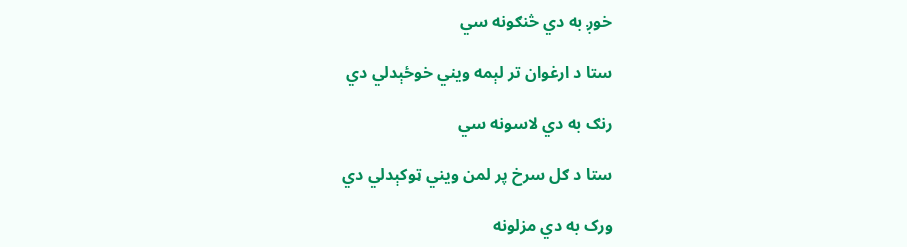خوږ به دي څنګونه سي

ستا د ارغوان تر لېمه ويني خوځېدلي دي

رنګ به دي لاسونه سي

ستا د ګل سرخ پر لمن ويني ټوکېدلي دي

ورک به دي مزلونه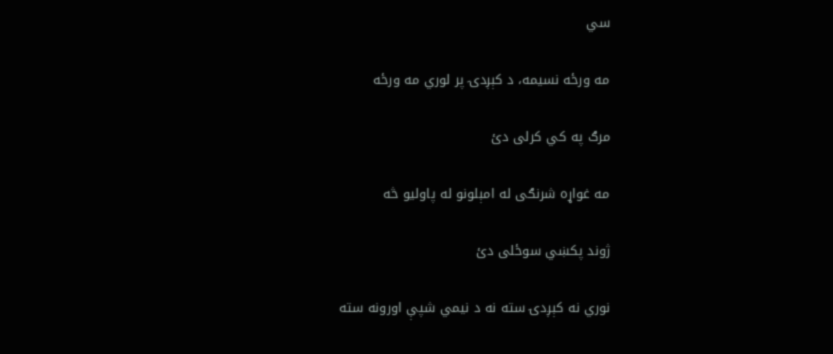سي

مه ورځه نسيمه، د کېږدۍ پر لوري مه ورځه

مرګ په کي کرلی دئ

مه غواړه شرنګی له امېلونو له پاوليو څه

ژوند پکښي سوځلی دئ

نوري نه کېږدۍ سته نه د نيمي شپې اورونه سته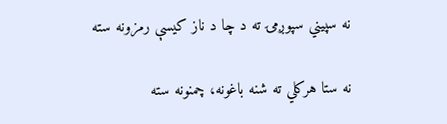نه سپيني سپوږمۍ ته د چا د ناز کيسې رمزونه سته

نه ستا هرکلي ته شنه باغونه، چمنونه سته